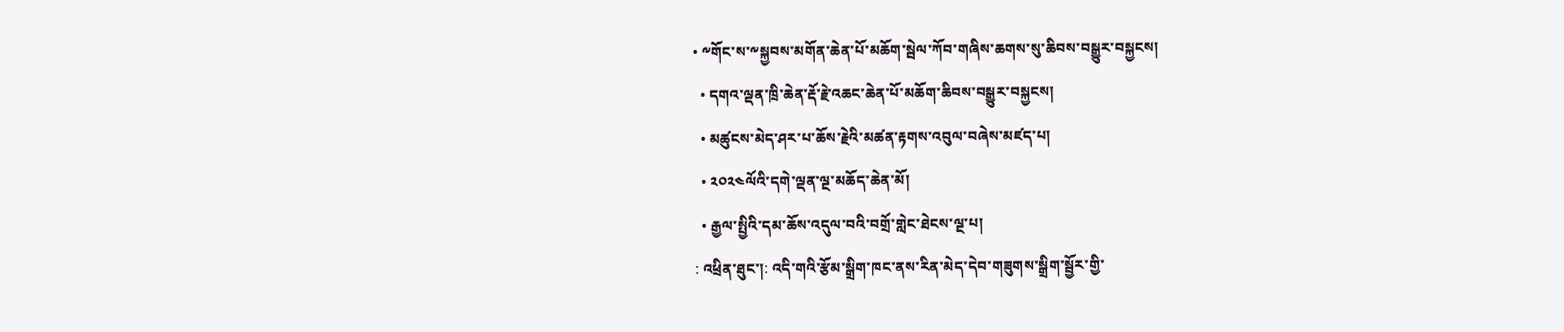• ༸གོང་ས་༸སྐྱབས་མགོན་ཆེན་པོ་མཆོག་སྦེལ་ཀོབ་གཞིས་ཆགས་སུ་ཆིབས་བསྒྱུར་བསྐྱངས།
  • དགའ་ལྡན་ཁྲི་ཆེན་རྡོ་རྗེ་འཆང་ཆེན་པོ་མཆོག་ཆིབས་བསྒྱུར་བསྐྱངས།
  • མཚུངས་མེད་ཤར་པ་ཆོས་རྗེའི་མཚན་རྟགས་འབུལ་བཞེས་མཛད་པ།
  • ༢༠༢༤ལོའི་དགེ་ལྡན་ལྔ་མཆོད་ཆེན་མོ།
  • རྒྱལ་སྤྱིའི་དམ་ཆོས་འདུལ་བའི་བགྲོ་གླེང་ཐེངས་ལྔ་པ།
: འཕྲིན་ཐུང་།: འདི་གའི་རྩོམ་སྒྲིག་ཁང་ནས་རིན་མེད་དེབ་གཟུགས་སྒྲིག་སྦྱོར་གྱི་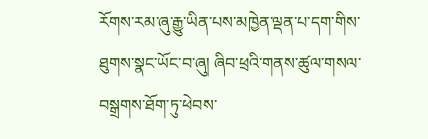རོགས་རམ་ཞུ་རྒྱུ་ཡིན་པས་མཁྱེན་ལྡན་པ་དག་གིས་ཐུགས་སྣང་ཡོང་བ་ཞུ། ཞིབ་ཕྲའི་གནས་ཚུལ་གསལ་བསྒྲགས་ཐོག་ཏུ་ཕེབས་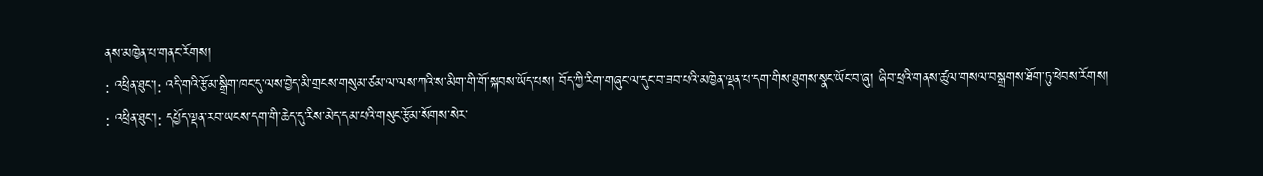ནས་མཁྱེན་པ་གནང་རོགས།
: འཕྲིན་ཐུང་།: འདི་གའི་རྩོམ་སྒྲིག་ཁང་དུ་ལས་བྱེད་མི་གྲངས་གསུམ་ཙམ་ལ་ལས་ཀའི་ས་མིག་གི་གོ་སྐབས་ཡོད་པས། བོད་ཀྱི་རིག་གཞུང་ལ་དུང་བ་ཟབ་པའི་མཁྱེན་ལྡན་པ་དག་གིས་ཐུགས་སྣང་ཡོང་བ་ཞུ། ཞིབ་ཕྲའི་གནས་ཚུལ་གསལ་བསྒྲགས་ཐོག་ཏུ་ཕེབས་རོགས།
: འཕྲིན་ཐུང་།: དཔྱོད་ལྡན་རབ་ཡངས་དག་གི་ཆེད་དུ་རིས་མེད་དམ་པའི་གསུང་རྩོམ་སོགས་སེར་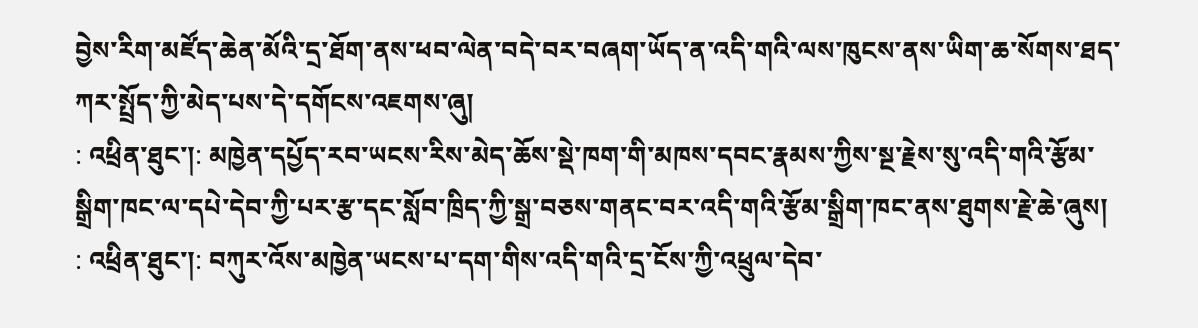བྱེས་རིག་མཛོད་ཆེན་མོའི་དྲ་ཐོག་ནས་ཕབ་ལེན་བདེ་བར་བཞག་ཡོད་ན་འདི་གའི་ལས་ཁུངས་ནས་ཡིག་ཆ་སོགས་ཐད་ཀར་སྤྲོད་ཀྱི་མེད་པས་དེ་དགོངས་འཇགས་ཞུ།
: འཕྲིན་ཐུང་།: མཁྱེན་དཔྱོད་རབ་ཡངས་རིས་མེད་ཆོས་སྡེ་ཁག་གི་མཁས་དབང་རྣམས་ཀྱིས་སྔ་རྗེས་སུ་འདི་གའི་རྩོམ་སྒྲིག་ཁང་ལ་དཔེ་དེབ་ཀྱི་པར་རྩ་དང་སློབ་ཁྲིད་ཀྱི་སྒྲ་བཅས་གནང་བར་འདི་གའི་རྩོམ་སྒྲིག་ཁང་ནས་ཐུགས་རྗེ་ཆེ་ཞུས།
: འཕྲིན་ཐུང་།: བཀུར་འོས་མཁྱེན་ཡངས་པ་དག་གིས་འདི་གའི་དྲ་ངོས་ཀྱི་འཕྲུལ་དེབ་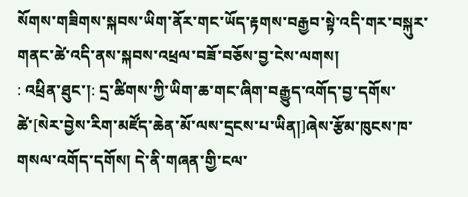སོགས་གཟིགས་སྐབས་ཡིག་ནོར་གང་ཡོད་རྟགས་བརྒྱབ་སྟེ་འདི་གར་བསྐུར་གནང་ཚེ་འདི་ནས་སྐབས་འཕྲལ་བཟོ་བཅོས་བྱ་ངེས་ལགས།
: འཕྲིན་ཐུང་།: དྲ་ཚིགས་ཀྱི་ཡིག་ཆ་གང་ཞིག་བརྒྱུད་འགོད་བྱ་དགོས་ཚེ་[སེར་བྱེས་རིག་མཛོད་ཆེན་མོ་ལས་དྲངས་པ་ཡིན།]ཞེས་རྩོམ་ཁུངས་ཁ་གསལ་འགོད་དགོས། དེ་ནི་གཞན་གྱི་ངལ་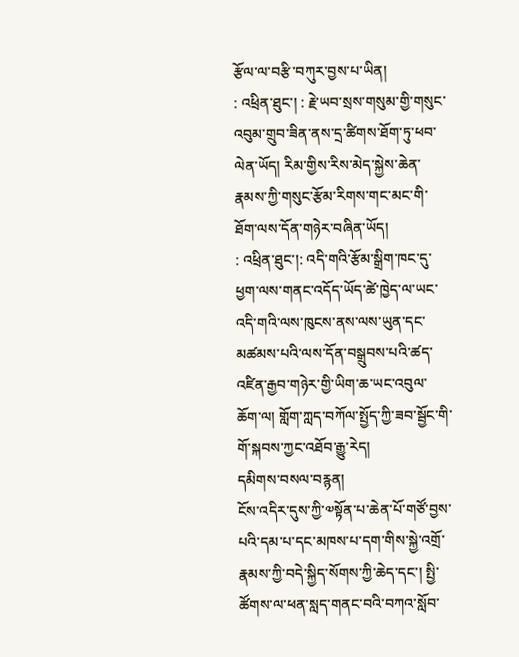རྩོལ་ལ་བརྩི་བཀུར་བྱས་པ་ཡིན།
: འཕྲིན་ཐུང་། : རྗེ་ཡབ་སྲས་གསུམ་གྱི་གསུང་འབུམ་གྲུབ་ཟིན་ནས་དྲ་ཚིགས་ཐོག་ཏུ་ཕབ་ལེན་ཡོད། རིམ་གྱིས་རིས་མེད་སྐྱེས་ཆེན་རྣམས་ཀྱི་གསུང་རྩོམ་རིགས་གང་མང་གི་ཐོག་ལས་དོན་གཉེར་བཞིན་ཡོད།
: འཕྲིན་ཐུང་།: འདི་གའི་རྩོམ་སྒྲིག་ཁང་དུ་ཕྱག་ལས་གནང་འདོད་ཡོད་ཚེ་ཁྱེད་ལ་ཡང་འདི་གའི་ལས་ཁུངས་ནས་ལས་ཡུན་དང་མཚམས་པའི་ལས་དོན་བསྒྲུབས་པའི་ཚད་འཛིན་རྒྱབ་གཉེར་གྱི་ཡིག་ཆ་ཡང་འབུལ་ཆོག་ལ། གློག་ཀླད་བཀོལ་སྤྱོད་ཀྱི་ཟབ་སྦྱོང་གི་གོ་སྐབས་ཀྱང་འཐོབ་རྒྱུ་རེད།
དམིགས་བསལ་བརྙན།
ངོས་འདིར་དུས་ཀྱི་༧སྟོན་པ་ཆེན་པོ་གཙོ་བྱས་པའི་དམ་པ་དང་མཁས་པ་དག་གིས་སྐྱེ་འགྲོ་རྣམས་ཀྱི་བདེ་སྐྱིད་སོགས་ཀྱི་ཆེད་དང་། སྤྱི་ཚོགས་ལ་ཕན་སླད་གནང་བའི་བཀའ་སློབ་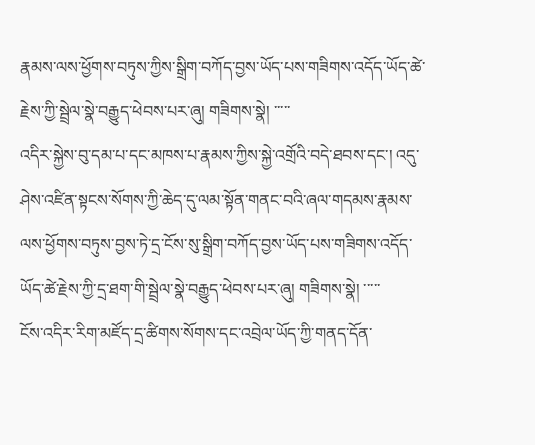རྣམས་ལས་ཕྱོགས་བཏུས་ཀྱིས་སྒྲིག་བཀོད་བྱས་ཡོད་པས་གཟིགས་འདོད་ཡོད་ཚེ་རྗེས་ཀྱི་སྦྲེལ་སྣེ་བརྒྱུད་ཕེབས་པར་ཞུ། གཟིགས་སྣེ། ་་་་་
འདིར་སྐྱེས་བུ་དམ་པ་དང་མཁས་པ་རྣམས་ཀྱིས་སྐྱེ་འགྲོའི་བདེ་ཐབས་དང་། འདུ་ཤེས་འཛིན་སྟངས་སོགས་ཀྱི་ཆེད་དུ་ལམ་སྟོན་གནང་བའི་ཞལ་གདམས་རྣམས་ལས་ཕྱོགས་བཏུས་བྱས་ཏེ་དྲ་ངོས་སུ་སྒྲིག་བཀོད་བྱས་ཡོད་པས་གཟིགས་འདོད་ཡོད་ཚེ་རྗེས་ཀྱི་དྲ་ཐག་གི་སྦྲེལ་སྣེ་བརྒྱུད་ཕེབས་པར་ཞུ། གཟིགས་སྣེ། ་་་་་
ངོས་འདིར་རིག་མཛོད་དྲ་ཚིགས་སོགས་དང་འབྲེལ་ཡོད་ཀྱི་གནད་དོན་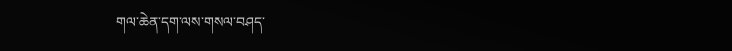གལ་ཆེན་དག་ལས་གསལ་བཤད་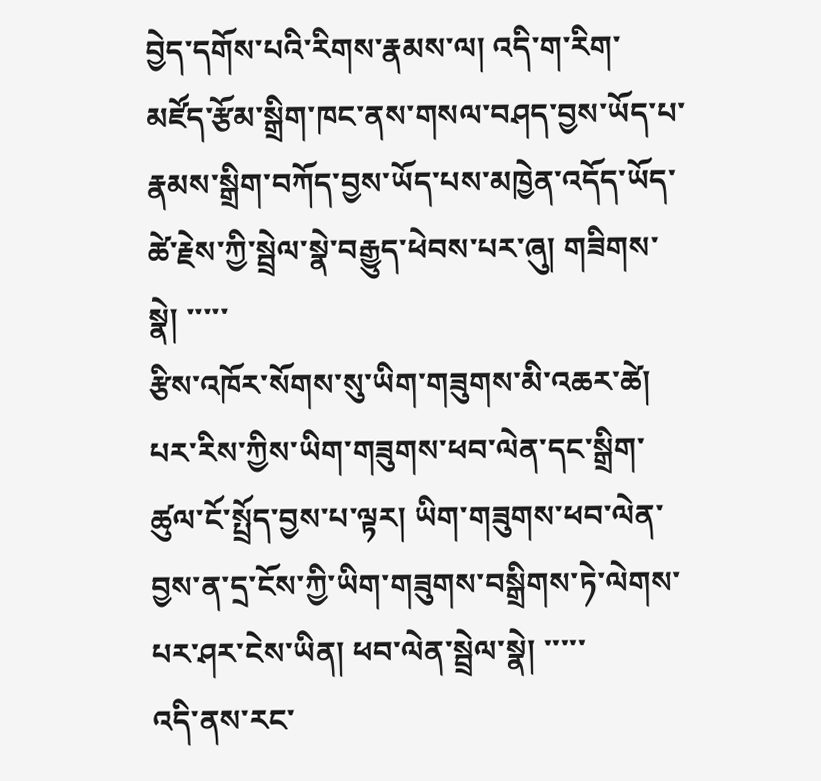བྱེད་དགོས་པའི་རིགས་རྣམས་ལ། འདི་ག་རིག་མཛོད་རྩོམ་སྒྲིག་ཁང་ནས་གསལ་བཤད་བྱས་ཡོད་པ་རྣམས་སྒྲིག་བཀོད་བྱས་ཡོད་པས་མཁྱེན་འདོད་ཡོད་ཚེ་རྗེས་ཀྱི་སྦྲེལ་སྣེ་བརྒྱུད་ཕེབས་པར་ཞུ། གཟིགས་སྣེ། ་་་་་
རྩིས་འཁོར་སོགས་སུ་ཡིག་གཟུགས་མི་འཆར་ཚེ། པར་རིས་ཀྱིས་ཡིག་གཟུགས་ཕབ་ལེན་དང་སྒྲིག་ཚུལ་ངོ་སྤྲོད་བྱས་པ་ལྟར། ཡིག་གཟུགས་ཕབ་ལེན་བྱས་ན་དྲ་ངོས་ཀྱི་ཡིག་གཟུགས་བསྒྲིགས་ཏེ་ལེགས་པར་ཤར་ངེས་ཡིན། ཕབ་ལེན་སྦྲེལ་སྣེ། ་་་་་
འདི་ནས་རང་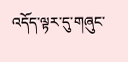འདོད་ལྟར་དུ་གཞུང་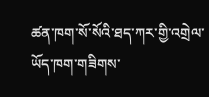ཚན་ཁག་སོ་སོའི་ཐད་ཀར་གྱི་འགྲེལ་ཡོད་ཁག་གཟིགས་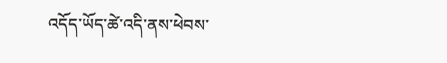འདོད་ཡོད་ཚེ་འདི་ནས་ཕེབས་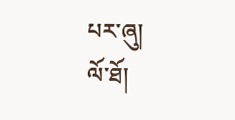པར་ཞུ།
ལོ་ཐོ།